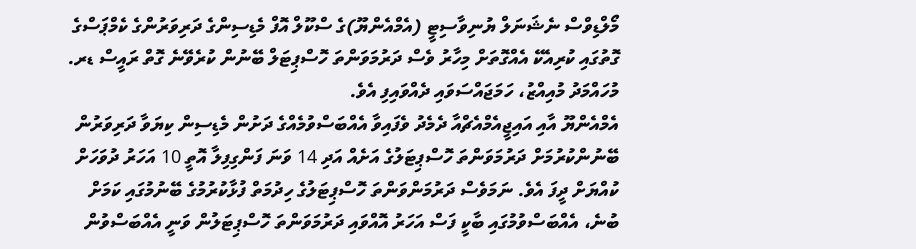މޯލްޑިވްސް ނެޝަނަލް ޔުނިވާސިޓީ (އެމްއެންޔޫ)ގެ ސްކޫލް އޮފް މެޑިސިންގެ ދަރިވަރުންގެ ކެމްޕަސްގެ ގޮތުގައި ކުރިއެކޭ އެއްގޮތަށް މިހާރު ވެސް ދަރުމަވަންތަ ހޮސްޕިޓަލް ބޭނުން ކުރެވޭނެ ގޮތް ރައީސް ޑރ. މުހައްމަދު މުއިއްޒު، ހަމަޖައްސަވައި ދެއްވައިފި އެވެ.
އެމްއެންޔޫ އާއި އައިޖީއެމްއެޗްއާ ދެމެދު ވެފައިވާ އެއްބަސްވުމެއްގެ ދަށުން މެޑިސިން ކިޔަވާ ދަރިވަރުން ބޭނުންކުރުމަށް ދަރުމަވަންތަ ހޮސްޕިޓަލުގެ އަށެއް އަދި 14 ވަނަ ފަންގިފިލާ އޮތީ 10 އަހަރު ދުވަހަށް ކުއްޔަށް ދީފަ އެވެ. ނަމަވެސް ދަރުމަންވަންތަ ހޮސްޕިޓަލުގެ ހިދުމަތް ފުޅާކުރުމުގެ ބޭނުމުގައި ކަމަށް ބުނެ، އެއްބަސްވުމުގައި ބާކީ ފަސް އަހަރު އޮއްވައި ދަރުމަވަންތަ ހޮސްޕިޓަލުން ވަނީ އެއްބަސްވުން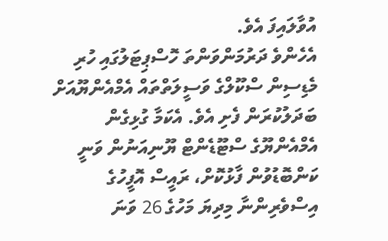އުވާލައިފަ އެވެ.
އެހެންވެ ދަރުމަންވަންތަ ހޮސްޕިޓަލުގައި ހުރި މެޑިސިން ސްކޫލްގެ ވަސީލަތްތައް އެމްއެންޔޫއަށް ބަދަލުކުރަން ފެށި އެވެ. އެކަމާ ގުޅިގެން އެމްއެންޔޫގެ ސްޓޫޑެންޓް ޔޫނިއަނުން ވަނީ ކަންބޮޑުވުން ފާޅުކޮށް، ރައީސް އޮފީހުގެ އިސްވެރިންނާ މިދިޔަ މަހުގެ 26 ވަނަ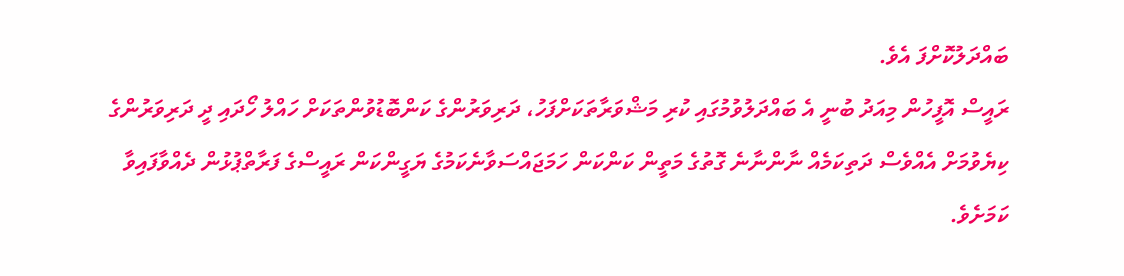ބައްދަލުކޮށްފަ އެވެ.
ރައީސް އޮފީހުން މިއަދު ބުނީ އެ ބައްދަލުވުމުގައި ކުރި މަޝްވަރާތަކަށްފަހު، ދަރިވަރުންގެ ކަންބޮޑުވުންތަކަށް ހައްލު ހޯދައި ދީ ދަރިވަރުންގެ ކިޔެވުމަށް އެއްވެސް ދަތިކަމެއް ނާންނާނެ ގޮތުގެ މަތީން ކަންކަން ހަމަޖައްސަވާނެކަމުގެ ޔަގީންކަން ރައީސްގެ ފަރާތްޕުޅުން ދެއްވާފައިވާ ކަމަށެވެ.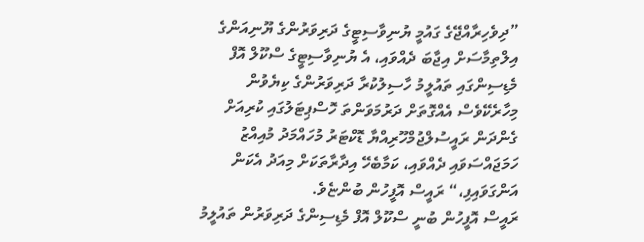”ދިވެހިރާއްޖޭގެ ގައުމީ ޔުނިވާސިޓީގެ ދަރިވަރުންގެ ޔޫނިއަންގެ އިލްތިމާސަށް އިޖާބަ ދެއްވައި، އެ ޔުނިވާސިޓީގެ ސްކޫލް އޮފް މެޑިސިންގައި ތައުލީމު ހާސިލުކުރާ ދަރިވަރުންގެ ކިޔެވުން މިހާރެކޭވެސް އެއްގޮތަށް ދަރުމަވަންތަ ހޮސްޕިޓަލުގައި ކުރިއަށް ގެންދަން ރައީސުލްޖުމްހޫރިއްޔާ ޑޮކްޓަރު މުހައްމަދު މުއިއްޒު ހަމަޖައްސަވައި ދެއްވައި، ކަމާބެހޭ އިދާރާތަކަށް މިއަދު އެކަން އަންގަވައިފި،“ ރައީސް އޮފީހުން ބުންޏެވެ.
ރައީސް އޮފީހުން ބުނީ ސްކޫލް އޮފް މެޑިސިންގެ ދަރިވަރުން ތައުލީމު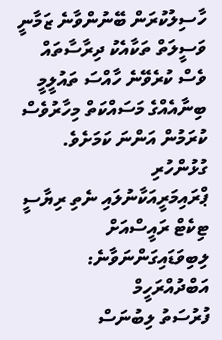ހާސިލުކުރަން ބޭނުންވާނެ ޒަމާނީ ވަސީލަތް ތަކާއެކު ދިރާސާތައް ވެސް ކުރެވޭނެ ހާއްސަ ތައުލީމީ ބިނާއެއްގެ މަސައްކަތް މިހާރުވެސް ކުރަމުން އަންނަ ކަމަށެވެ.
ގުޅުންހުރި
ޕްރައިމަރީއަކާނުލައި ނެތި ރިޔާސީ ޓިކެޓް ރައީސްއަށް ލިބިވަޑައިގަންނަވާނެ: އަބްދުއްރަހީމް
ފުރުސަތު ލިބުނަސް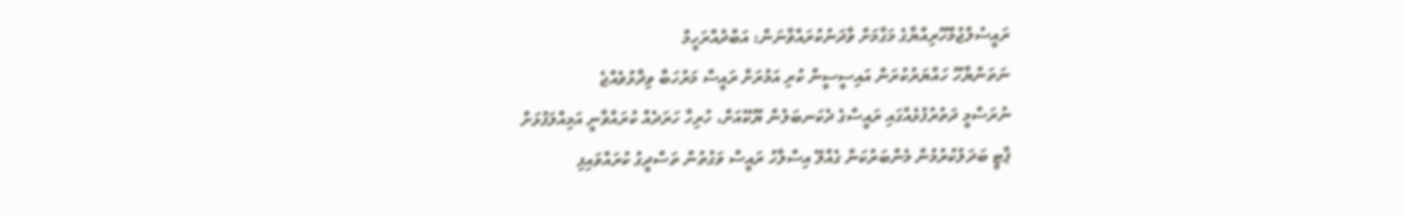ރައީސުލްޖުމްހޫރިއްޔާގެ މަގާމަށް ވާދަނުކުރައްވާނަން: އަބްދުއްރަހީމް
ނަތަންޔާހޫ ހައްޔަރުކުރަން އައިސީސީން ކުރި އަމުރަށް ރައީސް މަރުހަބާ ވިދާޅުވެއްޖެ
ނުރަސްމީ ދަތުރުފުޅެއްގައި ރައީސްގެ ދެކަނބަލުން ޔޫކޭއަށް، ހުރިހާ ހަރަދެއް ކުރައްވާނީ އަމިއްލަފުޅަށް
ޕާޓީ ބަދަލުކުރުމުން މެންބަރުކަން ގެއްލޭ އިސްލާހު ރައީސް ވަގުތުން ތަސްދީގު ކުރައްވައިފި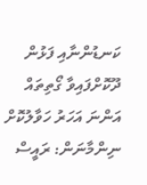ކަނޑުންނާއި ފަޅުން ދޫކޮށްފައިވާ ގޯތިތައް އަންނަ އަހަރު ހަވާލުކޮށް ނިންމާނަން: ރައީސް